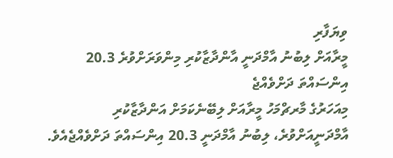ވިޔަފާރި
މީރާއަށް ލިބުނު އާމްދަނީ އާންދާޒާކުރި މިންވަރަށްވުރެ 20.3 އިންސައްތަ ދަށްވެއްޖެ
މިއަހަރުގެ މާރޗްމަހު މީރާއަށް ލިބޭނެކަމަށް އަންދާޒާކުރި އާމްދަނީއަށްވުރެ، ލިބުނު އާމްދަނީ 20.3 އިންސައްތަ ދަށްވެއްޖެއެވެ.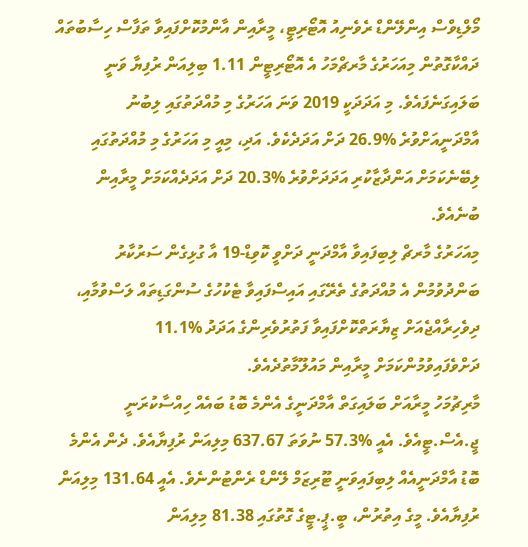މޯލްޑިވްސް އިންލޭންޑް ރެވެނިއު އޮޓޯރިޓީ، މީރާއިން އާންމުކޮށްފައިވާ ތަފާސް ހިސާބުތައް ދައްކާގޮތުން މިއަހަރުގެ މާރޗްމަހު އެ އޮޓޯރިޓީން 1.11 ބިލިއަން ރުފިޔާ ވަނީ ބަލައިގަނެފައެވެ. މި އަދަދަކީ 2019 ވަނަ އަހަރުގެ މި މުއްދަތުގައި ލިބުނު އާމްދަނީއަށްވުރެ %26.9 ދަށް އަދަދެކެވެ. އަދި، މިއީ މި އަހަރުގެ މި މުއްދަތުގައި ލިބޭނެކަމަށް އަންދާޒާކުރި އަދަދަށްވުރެ %20.3 ދަށް އަދަދެއްކަމަށް މީރާއިން ބުނެއެވެ.
މިއަހަރުގެ މާރޗް ލިބިފައިވާ އާމްދަނީ ދަށްވީ ކޮވިޑް-19 އާ ގުޅިގެން ސަރުކާރު ބަންދުވުމުން އެ މުއްދަތުގެ ތެރޭގައި އައިސްފައިވާ ޓެކުހުގެ ސުންގަޑިތައް ލަސްވުމާއި، ދިވެހިރާއްޖެއަށް ޒިޔާރަތްކޮށްފައިވާ ފަތުރުވެރިންގެ އަދަދު %11.1 ދަށްވެފައިވުމުންކަމަށް މީރާއިން މައުލޫމާތުދެއެވެ.
މާރިޗުމަހު މީރާއަށް ބަލައިގަތް އާމްދަނީގެ އެންމެ ބޮޑު ބައެއް ހިއްސާކުރަނީ ޖީ.އެސް.ޓީއެވެ. އެއީ %57.3 ނުވަތަ 637.67 މިލިއަން ރުފިޔާއެވެ. ދެން އެންމެ ބޮޑު އާމްދަނީއެއް ލިބިފައިވަނީ ޓޫރިޒަމް ލޭންޑް ރެންޓުންނެވެ. އެއީ 131.64 މިލިއަން ރުފިޔާއެވެ. މީގެ އިތުރުން، ބީ.ޕީ.ޓީގެ ގޮތުގައި 81.38 މިލިއަން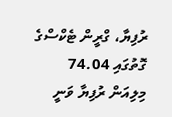ރުފިޔާ، ގްރީން ޓެކްސްގެ ގޮތުގައި 74.04 މިލިއަން ރުފިޔާ ވަނީ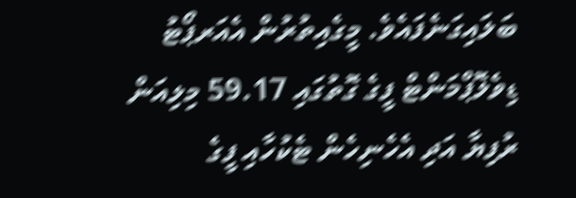ބަލައިގަނެފައެވެ. މީގެއިތުރުން އެއަރޕޯޓު ޑިވެލޮޕްމަންޓް ފީގެ ގޮތުގައި 59.17 މިލިއަން ރުފިޔާ އަދި އެހެނިހެން ޓެކުހާއި ފީގެ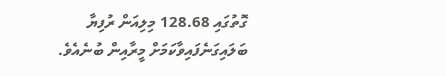ގޮތުގައި 128.68 މިލިއަން ރުފިޔާ ބަލައިގަނެފައިވާކަމަށް މީރާއިން ބުނެއެވެ.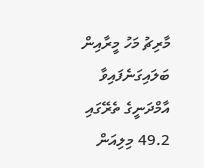މާރިޗު މަހު މީރާއިން ބަލައިގަނެފައިވާ އާމްދަނީގެ ތެރޭގައި 49.2 މިލިއަން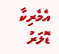އެމެރިކާ ޑޮލަރު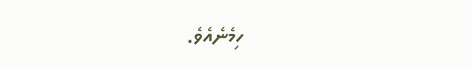ހިމެނެއެވެ.